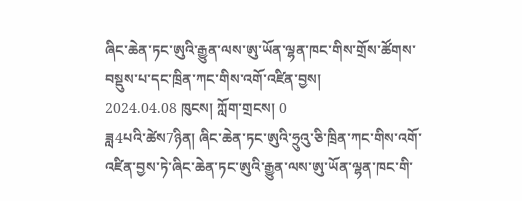ཞིང་ཆེན་ཏང་ཨུའི་རྒྱུན་ལས་ཨུ་ཡོན་ལྷན་ཁང་གིས་གྲོས་ཚོགས་བསྡུས་པ་དང་ཁྲིན་ཀང་གིས་འགོ་འཛིན་བྱས།
2024.04.08 ཁུངས། ཀློག་གྲངས། 0
ཟླ4པའི་ཚེས7ཉིན། ཞིང་ཆེན་ཏང་ཨུའི་ཧྲུའུ་ཅི་ཁྲིན་ཀང་གིས་འགོ་འཛིན་བྱས་ཏེ་ཞིང་ཆེན་ཏང་ཨུའི་རྒྱུན་ལས་ཨུ་ཡོན་ལྷན་ཁང་གི་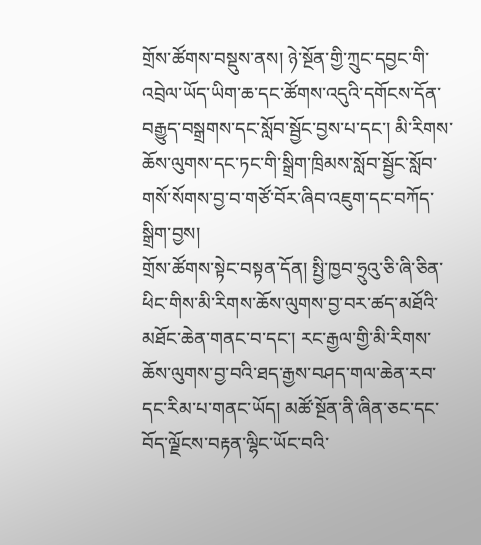གྲོས་ཚོགས་བསྡུས་ནས། ཉེ་སྔོན་གྱི་ཀྲུང་དབྱང་གི་འབྲེལ་ཡོད་ཡིག་ཆ་དང་ཚོགས་འདུའི་དགོངས་དོན་བརྒྱུད་བསྒྲགས་དང་སློབ་སྦྱོང་བྱས་པ་དང་། མི་རིགས་ཆོས་ལུགས་དང་ཏང་གི་སྒྲིག་ཁྲིམས་སློབ་སྦྱོང་སློབ་གསོ་སོགས་བྱ་བ་གཙོ་བོར་ཞིབ་འཇུག་དང་བཀོད་སྒྲིག་བྱས།
གྲོས་ཚོགས་སྟེང་བསྟན་དོན། སྤྱི་ཁྱབ་ཧྲུའུ་ཅི་ཞི་ཅིན་ཕིང་གིས་མི་རིགས་ཆོས་ལུགས་བྱ་བར་ཚད་མཐོའི་མཐོང་ཆེན་གནང་བ་དང་། རང་རྒྱལ་གྱི་མི་རིགས་ཆོས་ལུགས་བྱ་བའི་ཐད་རྒྱས་བཤད་གལ་ཆེན་རབ་དང་རིམ་པ་གནང་ཡོད། མཚོ་སྔོན་ནི་ཞིན་ཅང་དང་བོད་ལྗོངས་བརྟན་ལྷིང་ཡོང་བའི་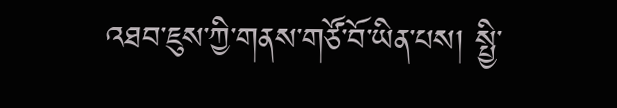འཐབ་ཇུས་ཀྱི་གནས་གཙོ་བོ་ཡིན་པས། སྤྱི་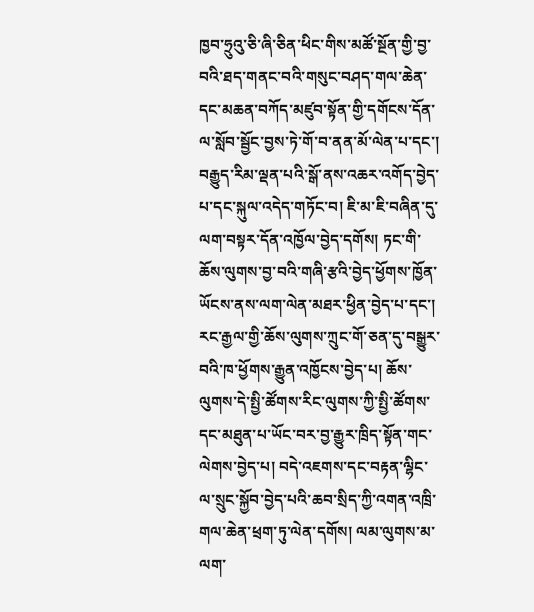ཁྱབ་ཧྲུའུ་ཅི་ཞི་ཅིན་ཕིང་གིས་མཚོ་སྔོན་གྱི་བྱ་བའི་ཐད་གནང་བའི་གསུང་བཤད་གལ་ཆེན་དང་མཆན་བཀོད་མཛུབ་སྟོན་གྱི་དགོངས་དོན་ལ་སློབ་སྦྱོང་བྱས་ཏེ་གོ་བ་ནན་མོ་ལེན་པ་དང་། བརྒྱུད་རིམ་ལྡན་པའི་སྒོ་ནས་འཆར་འགོད་བྱེད་པ་དང་སྐུལ་འདེད་གཏོང་བ། ཇི་མ་ཇི་བཞིན་དུ་ལག་བསྟར་དོན་འཁྱོལ་བྱེད་དགོས། ཏང་གི་ཆོས་ལུགས་བྱ་བའི་གཞི་རྩའི་བྱེད་ཕྱོགས་ཁྱོན་ཡོངས་ནས་ལག་ལེན་མཐར་ཕྱིན་བྱེད་པ་དང་། རང་རྒྱལ་གྱི་ཆོས་ལུགས་ཀྲུང་གོ་ཅན་དུ་བསྒྱུར་བའི་ཁ་ཕྱོགས་རྒྱུན་འཁྱོངས་བྱེད་པ། ཆོས་ལུགས་དེ་སྤྱི་ཚོགས་རིང་ལུགས་ཀྱི་སྤྱི་ཚོགས་དང་མཐུན་པ་ཡོང་བར་བྱ་རྒྱུར་ཁྲིད་སྟོན་གང་ལེགས་བྱེད་པ། བདེ་འཇགས་དང་བརྟན་ལྷིང་ལ་སྲུང་སྐྱོབ་བྱེད་པའི་ཆབ་སྲིད་ཀྱི་འགན་འཁྲི་གལ་ཆེན་ཕྲག་ཏུ་ལེན་དགོས། ལམ་ལུགས་མ་ལག་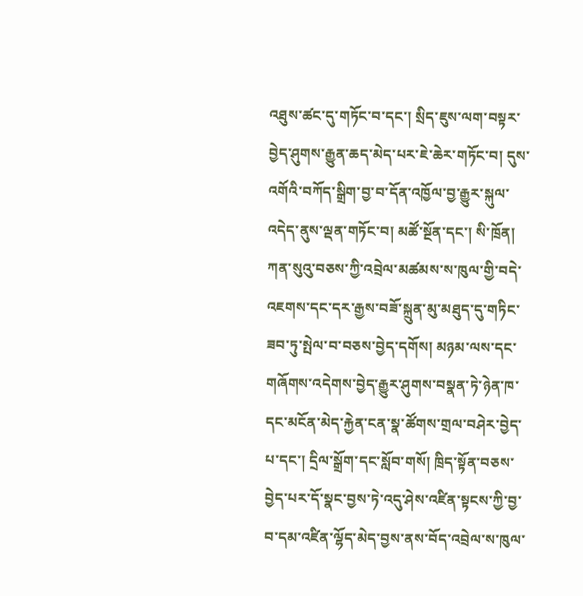འཐུས་ཚང་དུ་གཏོང་བ་དང་། སྲིད་ཇུས་ལག་བསྟར་བྱེད་ཤུགས་རྒྱུན་ཆད་མེད་པར་ཇེ་ཆེར་གཏོང་བ། དུས་འགོའི་བཀོད་སྒྲིག་བྱ་བ་དོན་འཁྱོལ་བྱ་རྒྱུར་སྐུལ་འདེད་ནུས་ལྡན་གཏོང་བ། མཚོ་སྔོན་དང་། སི་ཁྲོན། ཀན་སུའུ་བཅས་ཀྱི་འབྲེལ་མཚམས་ས་ཁུལ་གྱི་བདེ་འཇགས་དང་དར་རྒྱས་བཟོ་སྐྲུན་མུ་མཐུད་དུ་གཏིང་ཟབ་ཏུ་སྤེལ་བ་བཅས་བྱེད་དགོས། མཉམ་ལས་དང་གཞོགས་འདེགས་བྱེད་རྒྱུར་ཤུགས་བསྣན་ཏེ་ཉེན་ཁ་དང་མངོན་མེད་རྐྱེན་ངན་སྣ་ཚོགས་གྲལ་བཤེར་བྱེད་པ་དང་། དྲིལ་སྒྲོག་དང་སློབ་གསོ། ཁྲིད་སྟོན་བཅས་བྱེད་པར་དོ་སྣང་བྱས་ཏེ་འདུ་ཤེས་འཛིན་སྟངས་ཀྱི་བྱ་བ་དམ་འཛིན་ལྷོད་མེད་བྱས་ནས་བོད་འབྲེལ་ས་ཁུལ་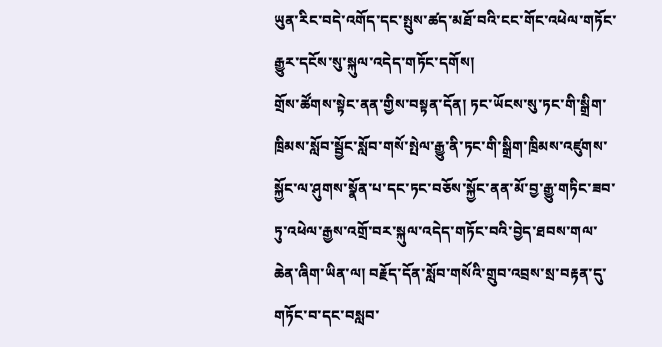ཡུན་རིང་བདེ་འགོད་དང་སྤུས་ཚད་མཐོ་བའི་ངང་གོང་འཕེལ་གཏོང་རྒྱུར་དངོས་སུ་སྐུལ་འདེད་གཏོང་དགོས།
གྲོས་ཚོགས་སྟེང་ནན་གྱིས་བསྟན་དོན། ཏང་ཡོངས་སུ་ཏང་གི་སྒྲིག་ཁྲིམས་སློབ་སྦྱོང་སློབ་གསོ་སྤེལ་རྒྱུ་ནི་ཏང་གི་སྒྲིག་ཁྲིམས་འཛུགས་སྐྱོང་ལ་ཤུགས་སྣོན་པ་དང་ཏང་བཅོས་སྐྱོང་ནན་མོ་བྱ་རྒྱུ་གཏིང་ཟབ་ཏུ་འཕེལ་རྒྱས་འགྲོ་བར་སྐུལ་འདེད་གཏོང་བའི་བྱེད་ཐབས་གལ་ཆེན་ཞིག་ཡིན་ལ། བརྗོད་དོན་སློབ་གསོའི་གྲུབ་འབྲས་སྲ་བརྟན་དུ་གཏོང་བ་དང་བསླབ་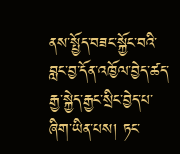ནས་སྤྱོད་བཟང་སྐྱོང་བའི་བླང་བྱ་དོན་འཁྱོལ་བྱེད་ཚད་རྒྱ་སྐྱེད་རྒྱང་སྲིང་བྱེད་པ་ཞིག་ཡིན་པས། ཏང་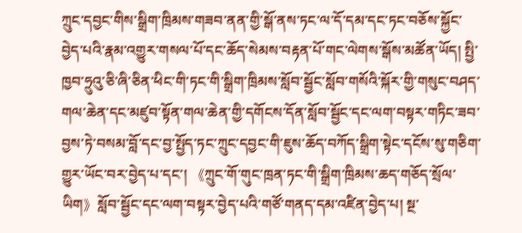ཀྲུང་དབྱང་གིས་སྒྲིག་ཁྲིམས་གཟབ་ནན་གྱི་སྒོ་ནས་ཏང་ལ་དོ་དམ་དང་ཏང་བཅོས་སྐྱོང་བྱེད་པའི་རྣམ་འགྱུར་གསལ་པོ་དང་ཆོད་སེམས་བརྟན་པོ་གང་ལེགས་སྒོས་མཚོན་ཡོད། སྤྱི་ཁྱབ་ཧྲུའུ་ཅི་ཞི་ཅིན་ཕིང་གི་ཏང་གི་སྒྲིག་ཁྲིམས་སློབ་སྦྱོང་སློབ་གསོའི་སྐོར་གྱི་གསུང་བཤད་གལ་ཆེན་དང་མཛུབ་སྟོན་གལ་ཆེན་གྱི་དགོངས་དོན་སློབ་སྦྱོང་དང་ལག་བསྟར་གཏིང་ཟབ་བྱས་ཏེ་བསམ་བློ་དང་བྱ་སྤྱོད་ཏང་ཀྲུང་དབྱང་གི་ཇུས་ཆོད་བཀོད་སྒྲིག་སྟེང་དངོས་སུ་གཅིག་གྱུར་ཡོང་བར་བྱེད་པ་དང་། 《ཀྲུང་གོ་གུང་ཁྲན་ཏང་གི་སྒྲིག་ཁྲིམས་ཆད་གཅོད་སྲོལ་ཡིག》སློབ་སྦྱོང་དང་ལག་བསྟར་བྱེད་པའི་གཙོ་གནད་དམ་འཛིན་བྱེད་པ། སྔ་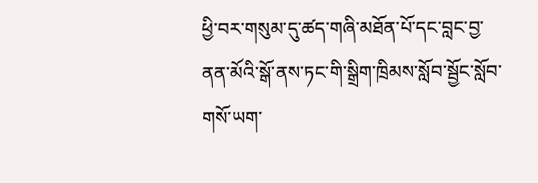ཕྱི་བར་གསུམ་དུ་ཚད་གཞི་མཐོན་པོ་དང་བླང་བྱ་ནན་མོའི་སྒོ་ནས་ཏང་གི་སྒྲིག་ཁྲིམས་སློབ་སྦྱོང་སློབ་གསོ་ཡག་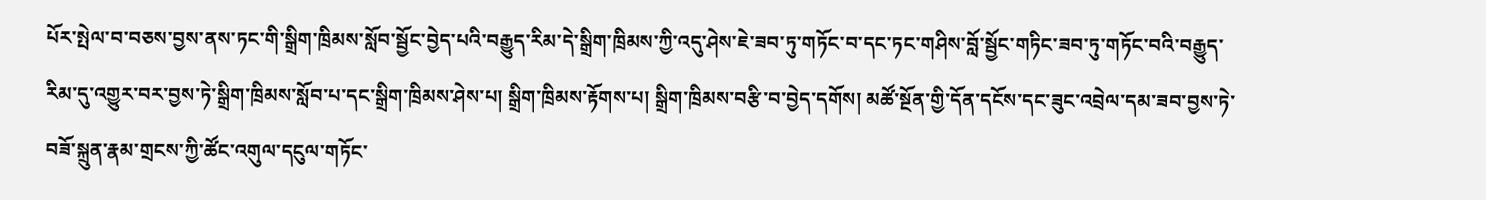པོར་སྤེལ་བ་བཅས་བྱས་ནས་ཏང་གི་སྒྲིག་ཁྲིམས་སློབ་སྦྱོང་བྱེད་པའི་བརྒྱུད་རིམ་དེ་སྒྲིག་ཁྲིམས་ཀྱི་འདུ་ཤེས་ཇེ་ཟབ་ཏུ་གཏོང་བ་དང་ཏང་གཤིས་བློ་སྦྱོང་གཏིང་ཟབ་ཏུ་གཏོང་བའི་བརྒྱུད་རིམ་དུ་འགྱུར་བར་བྱས་ཏེ་སྒྲིག་ཁྲིམས་སློབ་པ་དང་སྒྲིག་ཁྲིམས་ཤེས་པ། སྒྲིག་ཁྲིམས་རྟོགས་པ། སྒྲིག་ཁྲིམས་བརྩི་བ་བྱེད་དགོས། མཚོ་སྔོན་གྱི་དོན་དངོས་དང་ཟུང་འབྲེལ་དམ་ཟབ་བྱས་ཏེ་བཟོ་སྐྲུན་རྣམ་གྲངས་ཀྱི་ཚོང་འགུལ་དངུལ་གཏོང་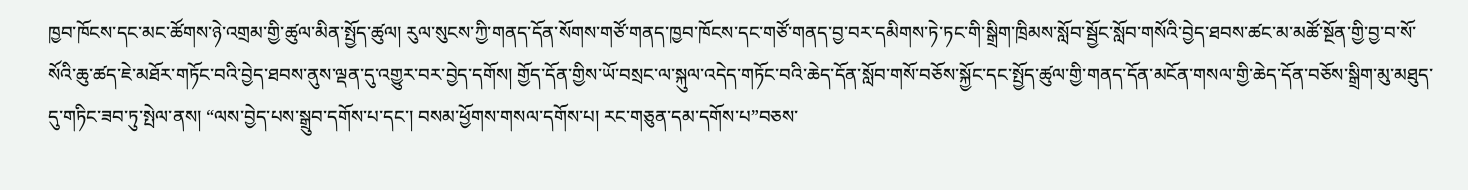ཁྱབ་ཁོངས་དང་མང་ཚོགས་ཉེ་འགྲམ་གྱི་ཚུལ་མིན་སྤྱོད་ཚུལ། རུལ་སུངས་ཀྱི་གནད་དོན་སོགས་གཙོ་གནད་ཁྱབ་ཁོངས་དང་གཙོ་གནད་བྱ་བར་དམིགས་ཏེ་ཏང་གི་སྒྲིག་ཁྲིམས་སློབ་སྦྱོང་སློབ་གསོའི་བྱེད་ཐབས་ཚང་མ་མཚོ་སྔོན་གྱི་བྱ་བ་སོ་སོའི་ཆུ་ཚད་ཇེ་མཐོར་གཏོང་བའི་བྱེད་ཐབས་ནུས་ལྡན་དུ་འགྱུར་བར་བྱེད་དགོས། གྱོད་དོན་གྱིས་ཡོ་བསྲང་ལ་སྐུལ་འདེད་གཏོང་བའི་ཆེད་དོན་སློབ་གསོ་བཅོས་སྐྱོང་དང་སྤྱོད་ཚུལ་གྱི་གནད་དོན་མངོན་གསལ་གྱི་ཆེད་དོན་བཅོས་སྒྲིག་མུ་མཐུད་དུ་གཏིང་ཟབ་ཏུ་སྤེལ་ནས། “ལས་བྱེད་པས་སྒྲུབ་དགོས་པ་དང་། བསམ་ཕྱོགས་གསལ་དགོས་པ། རང་གཅུན་དམ་དགོས་པ”བཅས་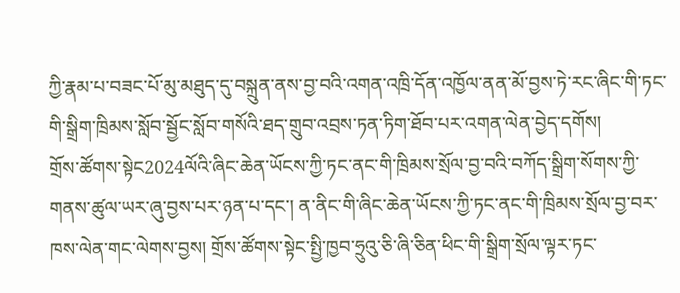ཀྱི་རྣམ་པ་བཟང་པོ་མུ་མཐུད་དུ་བསྐྲུན་ནས་བྱ་བའི་འགན་འཁྲི་དོན་འཁྱོལ་ནན་མོ་བྱས་ཏེ་རང་ཞིང་གི་ཏང་གི་སྒྲིག་ཁྲིམས་སློབ་སྦྱོང་སློབ་གསོའི་ཐད་གྲུབ་འབྲས་ཏན་ཏིག་ཐོབ་པར་འགན་ལེན་བྱེད་དགོས།
གྲོས་ཚོགས་སྟེང2024ལོའི་ཞིང་ཆེན་ཡོངས་ཀྱི་ཏང་ནང་གི་ཁྲིམས་སྲོལ་བྱ་བའི་བཀོད་སྒྲིག་སོགས་ཀྱི་གནས་ཚུལ་ཡར་ཞུ་བྱས་པར་ཉན་པ་དང་། ན་ནིང་གི་ཞིང་ཆེན་ཡོངས་ཀྱི་ཏང་ནང་གི་ཁྲིམས་སྲོལ་བྱ་བར་ཁས་ལེན་གང་ལེགས་བྱས། གྲོས་ཚོགས་སྟེང་སྤྱི་ཁྱབ་ཧྲུའུ་ཅི་ཞི་ཅིན་ཕིང་གི་སྒྲིག་སྲོལ་ལྟར་ཏང་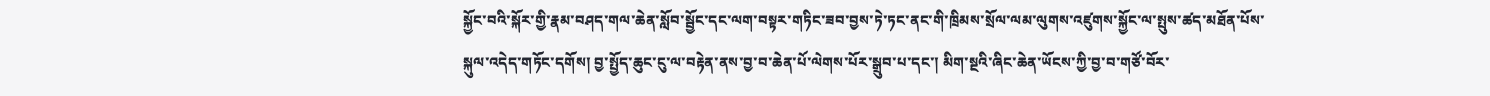སྐྱོང་བའི་སྐོར་གྱི་རྣམ་བཤད་གལ་ཆེན་སློབ་སྦྱོང་དང་ལག་བསྟར་གཏིང་ཟབ་བྱས་ཏེ་ཏང་ནང་གི་ཁྲིམས་སྲོལ་ལམ་ལུགས་འཛུགས་སྐྱོང་ལ་སྤུས་ཚད་མཐོན་པོས་སྐུལ་འདེད་གཏོང་དགོས། བྱ་སྤྱོད་ཆུང་ངུ་ལ་བརྟེན་ནས་བྱ་བ་ཆེན་པོ་ལེགས་པོར་སྒྲུབ་པ་དང་། མིག་སྔའི་ཞིང་ཆེན་ཡོངས་ཀྱི་བྱ་བ་གཙོ་བོར་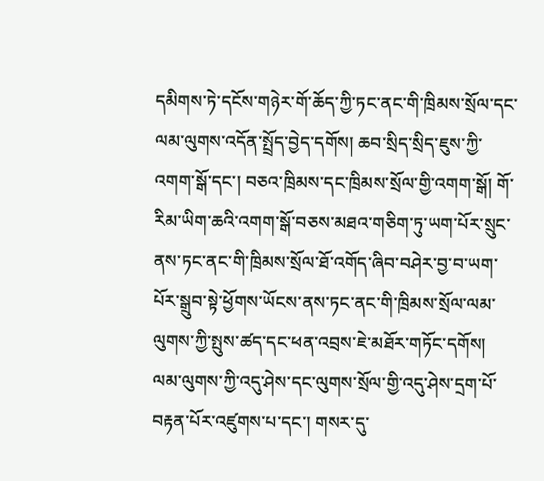དམིགས་ཏེ་དངོས་གཉེར་གོ་ཆོད་ཀྱི་ཏང་ནང་གི་ཁྲིམས་སྲོལ་དང་ལམ་ལུགས་འདོན་སྤྲོད་བྱེད་དགོས། ཆབ་སྲིད་སྲིད་ཇུས་ཀྱི་འགག་སྒོ་དང་། བཅའ་ཁྲིམས་དང་ཁྲིམས་སྲོལ་གྱི་འགག་སྒོ། གོ་རིམ་ཡིག་ཆའི་འགག་སྒོ་བཅས་མཐའ་གཅིག་ཏུ་ཡག་པོར་སྲུང་ནས་ཏང་ནང་གི་ཁྲིམས་སྲོལ་ཐོ་འགོད་ཞིབ་བཤེར་བྱ་བ་ཡག་པོར་སྒྲུབ་སྟེ་ཕྱོགས་ཡོངས་ནས་ཏང་ནང་གི་ཁྲིམས་སྲོལ་ལམ་ལུགས་ཀྱི་སྤུས་ཚད་དང་ཕན་འབྲས་ཇེ་མཐོར་གཏོང་དགོས།  ལམ་ལུགས་ཀྱི་འདུ་ཤེས་དང་ལུགས་སྲོལ་གྱི་འདུ་ཤེས་དྲག་པོ་བརྟན་པོར་འཛུགས་པ་དང་། གསར་དུ་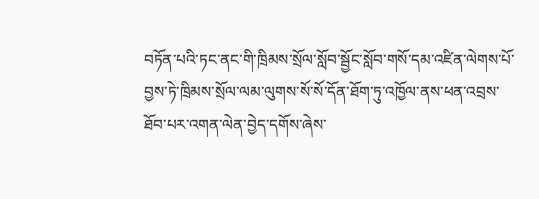བཏོན་པའི་ཏང་ནང་གི་ཁྲིམས་སྲོལ་སློབ་སྦྱོང་སློབ་གསོ་དམ་འཛིན་ལེགས་པོ་བྱས་ཏེ་ཁྲིམས་སྲོལ་ལམ་ལུགས་སོ་སོ་དོན་ཐོག་ཏུ་འཁྱོལ་ནས་ཕན་འབྲས་ཐོབ་པར་འགན་ལེན་བྱེད་དགོས་ཞེས་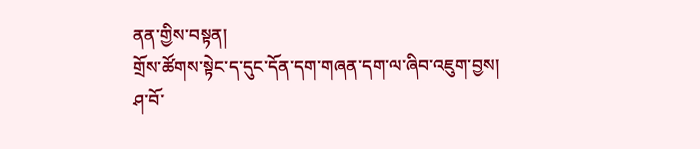ནན་གྱིས་བསྟན།
གྲོས་ཚོགས་སྟེང་ད་དུང་དོན་དག་གཞན་དག་ལ་ཞིབ་འཇུག་བྱས།
ཤ་བོ་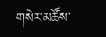གསེར་མཚོས་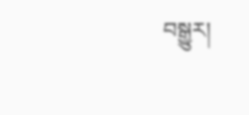བསྒྱུར།